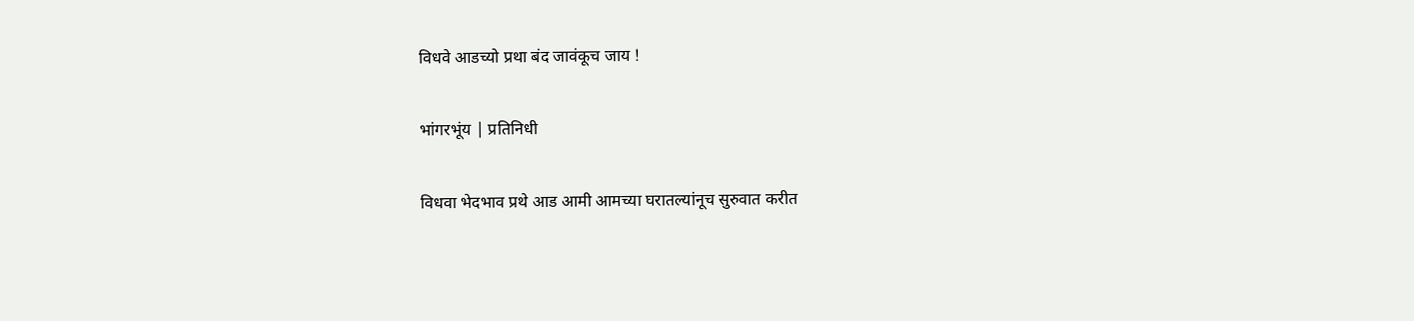विधवे आडच्यो प्रथा बंद जावंकूच जाय !

भांगरभूंय | प्रतिनिधी

विधवा भेदभाव प्रथे आड आमी आमच्या घरातल्यांनूच सुरुवात करीत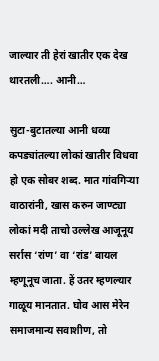जाल्यार ती हेरां खातीर एक देख थारतली…. आनी…

सुटा-बुटातल्या आनी धव्या कपड्यांतल्या लोकां खातीर विधवा हो एक सोबर शब्द. मात गांवगिऱ्या वाठारांनी, खास करुन जाण्ट्या लोकां मदी ताचो उल्लेख आजूनूय सर्रास ‘रांण’ वा ‘रांड’ बायल म्हणूनूच जाता. हें उतर म्हणल्यार गाळूय मानतात. घोव आस मेरेन समाजमान्य सवाशीण, तो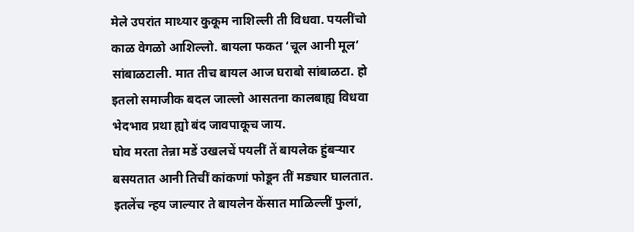मेले उपरांत माथ्यार कुकूम नाशिल्ली ती विधवा. पयलींचो काळ वेगळो आशिल्लो. बायला फकत ‘चूल आनी मूल’ सांबाळटाली. मात तीच बायल आज घराबो सांबाळटा. हो इतलो समाजीक बदल जाल्लो आसतना कालबाह्य विधवा भेदभाव प्रथा ह्यो बंद जावपाकूच जाय.
घोव मरता तेन्ना मडें उखलचें पयलीं तें बायलेक हुंबऱ्यार बसयतात आनी तिचीं कांकणां फोडून तीं मड्यार घालतात. इतलेंच न्हय जाल्यार ते बायलेन केंसात माळिल्लीं फुलां,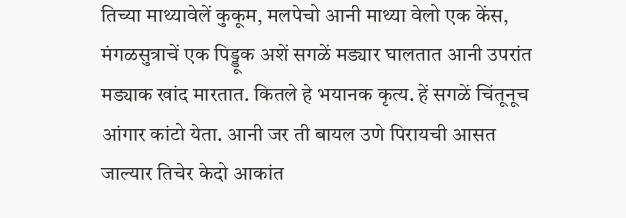तिच्या माथ्यावेलें कुकूम, मलपेचो आनी माथ्या वेलो एक केंस, मंगळसुत्राचें एक पिड्डूक अशें सगळें मड्यार घालतात आनी उपरांत मड्याक खांद मारतात. कितले हे भयानक कृत्य. हें सगळें चिंतूनूच आंगार कांटो येता. आनी जर ती बायल उणे पिरायची आसत जाल्यार तिचेर केदो आकांत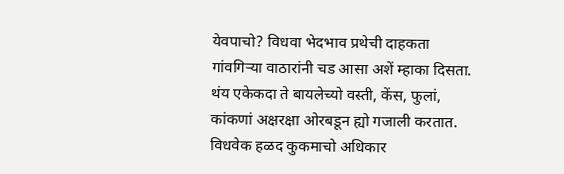येवपाचो? विधवा भेदभाव प्रथेची दाहकता गांवगिऱ्या वाठारांनी चड आसा अशें म्हाका दिसता. थंय एकेकदा ते बायलेच्यो वस्ती, केंस, फुलां, कांकणां अक्षरक्षा ओरबडून ह्यो गजाली करतात. विधवेक हळद कुकमाचो अधिकार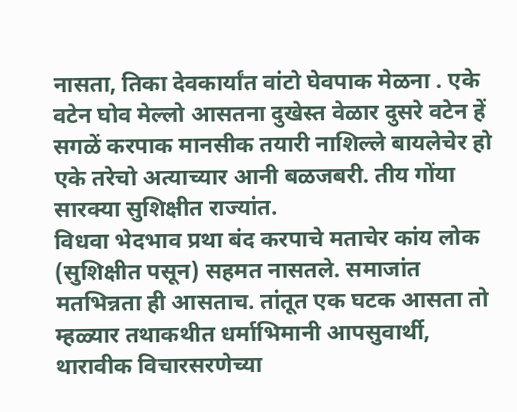नासता, तिका देवकार्यांत वांटो घेवपाक मेळना . एके वटेन घोव मेल्लो आसतना दुखेस्त वेळार दुसरे वटेन हें सगळें करपाक मानसीक तयारी नाशिल्ले बायलेचेर हो एके तरेचो अत्याच्यार आनी बळजबरी. तीय गोंया सारक्या सुशिक्षीत राज्यांत.
विधवा भेदभाव प्रथा बंद करपाचे मताचेर कांय लोक (सुशिक्षीत पसून) सहमत नासतले. समाजांत मतभिन्नता ही आसताच. तांतूत एक घटक आसता तो म्हळ्यार तथाकथीत धर्माभिमानी आपसुवार्थी, थारावीक विचारसरणेच्या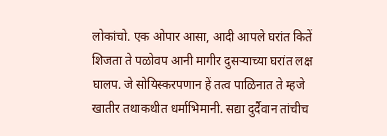लोकांचो. एक ओपार आसा, आदी आपले घरांत कितें शिजता ते पळोवप आनी मागीर दुसऱ्याच्या घरांत लक्ष घालप. जे सोयिस्करपणान हें तत्व पाळिनात ते म्हजे खातीर तथाकथीत धर्माभिमानी. सद्या दुर्दैवान तांचीच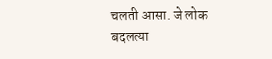चलती आसा. जे लोक बदलत्या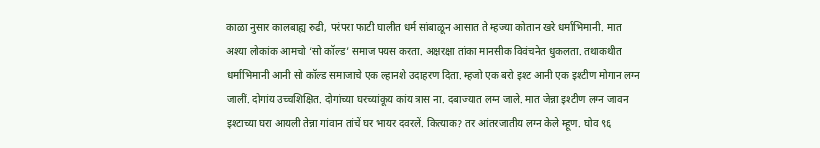काळा नुसार कालबाह्य रुढी, परंपरा फाटी घालीत धर्म सांबाळून आसात ते म्हज्या कोतान खरे धर्माभिमानी. मात अश्या लोकांक आमचो ‘सो कॉल्ड’ समाज पयस करता. अक्षरक्षा तांका मानसीक विवंचनेत धुकलता. तथाकथीत धर्माभिमानी आनी सो कॉल्ड समाजाचे एक ल्हानशे उदाहरण दिता. म्हजो एक बरो इश्ट आनी एक इश्टीण मोगान लग्न जालीं. दोगांय उच्चशिक्षित. दोगांच्या घरच्यांकूय कांय त्रास ना. दबाज्यात लग्न जाले. मात जेन्ना इश्टीण लग्न जावन इश्टाच्या घरा आयली तेन्ना गांवान तांचें घर भायर दवरलें. कित्याक? तर आंतरजातीय लग्न केले म्हूण. घोव ९६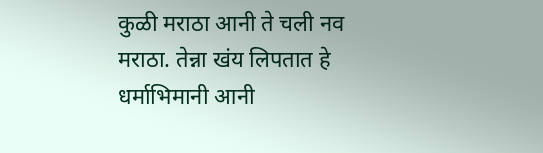कुळी मराठा आनी ते चली नव मराठा. तेन्ना खंय लिपतात हे धर्माभिमानी आनी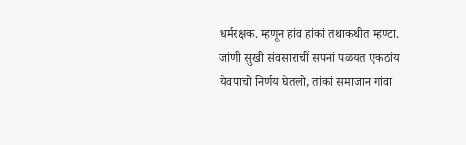धर्मरक्षक. म्हणून हांव हांकां तथाकथीत म्हण्टा. जांणी सुखी संवसाराचीं सपनां पळयत एकठांय येवपाचो निर्णय घेतलो, तांकां समाजान गांवा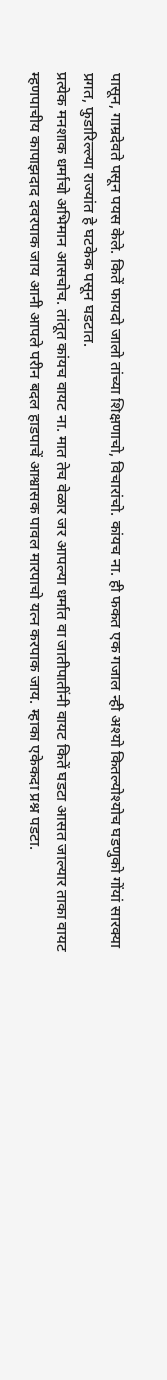पासून, गाम्रदेवते पसून पयस केले. कितें फायदो जालो तांच्या शिक्षणाचो, विचारांचो. कांयच ना. ही फकत एक गजाल न्ही अश्यो कितल्योश्योच घडणुको गोंयां सारक्या प्रगत, फुडारिल्ल्या राज्यांत हे घटकेक पसून घडटात.
प्रत्येक मनशाक धर्माचो अभिमान आसचोच. तांतूत कांयच वायट ना. मात तेच वेळार जर आपल्या धर्मात वा जातीपातींनी वायट कितें घडटा आसत जाल्यार ताका वायट म्हणपाचीय कापाझदाद दवरपाक जाय आनी आपले परीन बदल हाडपाचें आश्वासक पावल मारपाचो यत्न करपाक जाय. म्हाका एकेकदा प्रश्न पडटा.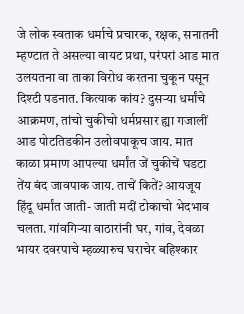जे लोक स्वताक धर्माचे प्रचारक, रक्षक, सनातनी म्हण्टात ते असल्या वायट प्रथा, परंपरां आड मात उलयतना वा ताका विरोध करतना चुकून पसून दिश्टी पडनात. कित्याक कांय? दुसऱ्या धर्मांचे आक्रमण, तांचो चुकीचो धर्मप्रसार ह्या गजालीं आड पोटतिडकीन उलोवपाकूच जाय. मात काळा प्रमाण आपल्या धर्मांत जें चुकीचें घडटा तेंय बंद जावपाक जाय. ताचें कितें? आयजूय हिंदू धर्मांत जाती- जाती मदीं टोकाचो भेदभाव चलता. गांवगिऱ्या वाठारांनी घर, गांव, देवळा भायर दवरपाचे म्हळ्यारुच घराचेर बहिश्कार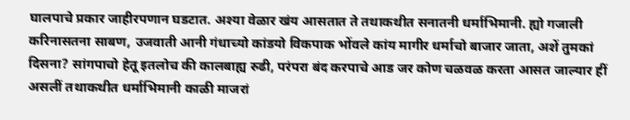घालपाचे प्रकार जाहीरपणान घडटात. अश्या वेळार खंय आसतात ते तथाकथीत सनातनी धर्माभिमानी. ह्यो गजाली करिनासतना साबण, उजवाती आनी गंधाच्यो कांडयो विकपाक भोंवले कांय मागीर धर्माचो बाजार जाता, अशें तुमकां दिसना? सांगपाचो हेतू इतलोच की कालबाह्य रुढी, परंपरा बंद करपाचे आड जर कोण चळवळ करता आसत जाल्यार हीं असलीं तथाकथीत धर्माभिमानी काळी माजरां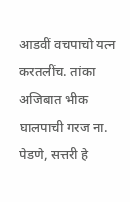आडवीं वचपाचो यत्न करतलींच. तांका अजिबात भीक घालपाची गरज ना.
पेडणे, सत्तरी हे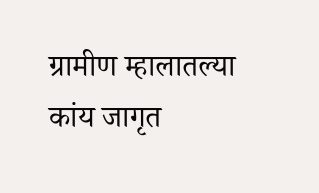ग्रामीण म्हालातल्या कांय जागृत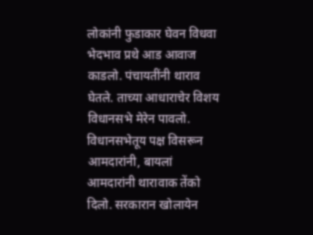लोकांनी फुडाकार घेवन विधवा भेदभाव प्रथे आड आवाज काडलो. पंचायतींनी थाराव घेतले. ताच्या आधाराचेर विशय विधानसभे मेरेन पावलो. विधानसभेतूय पक्ष विसरून आमदारांनी, बायलां आमदारांनी थारावाक तेंको दिलो. सरकारान खोलायेन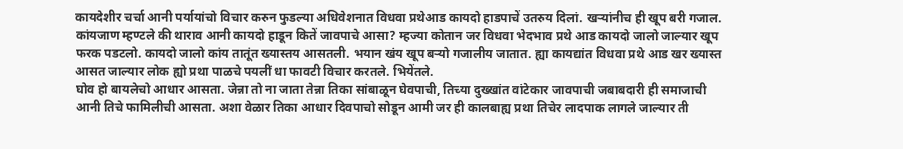कायदेशीर चर्चा आनी पर्यायांचो विचार करुन फुडल्या अधिवेशनात विधवा प्रथेआड कायदो हाडपाचें उतरुय दिलां. खऱ्यांनीच ही खूप बरी गजाल. कांयजाण म्हण्टले की थाराव आनी कायदो हाडून कितें जावपाचे आसा? म्हज्या कोतान जर विधवा भेदभाव प्रथे आड कायदो जालो जाल्यार खूप फरक पडटलो. कायदो जालो कांय तातूंत ख्यास्तय आसतली. भयान खंय खूप बऱ्यो गजालीय जातात. ह्या कायद्यांत विधवा प्रथे आड खर ख्यास्त आसत जाल्यार लोक ह्यो प्रथा पाळचे पयलीं धा फावटी विचार करतले. भियेंतले.
घोव हो बायलेचो आधार आसता. जेन्ना तो ना जाता तेन्ना तिका सांबाळून घेवपाची, तिच्या दुख्खांत वांटेकार जावपाची जबाबदारी ही समाजाची आनी तिचे फामिलीची आसता. अशा वेळार तिका आधार दिवपाचो सोडून आमी जर ही कालबाह्य प्रथा तिचेर लादपाक लागले जाल्यार ती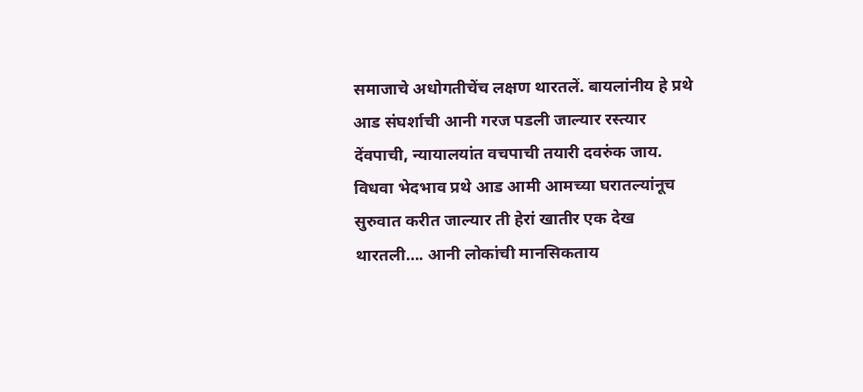समाजाचे अधोगतीचेंच लक्षण थारतलें. बायलांनीय हे प्रथे आड संघर्शाची आनी गरज पडली जाल्यार रस्त्यार देंवपाची, न्यायालयांत वचपाची तयारी दवरुंक जाय. विधवा भेदभाव प्रथे आड आमी आमच्या घरातल्यांनूच सुरुवात करीत जाल्यार ती हेरां खातीर एक देख थारतली…. आनी लोकांची मानसिकताय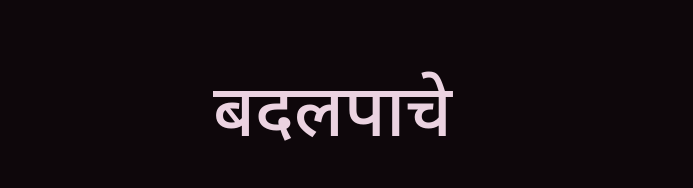बदलपाचे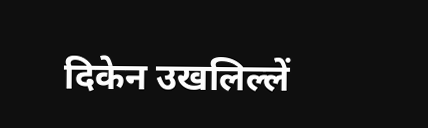दिकेन उखलिल्लें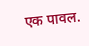एक पावल.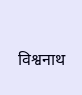विश्वनाथ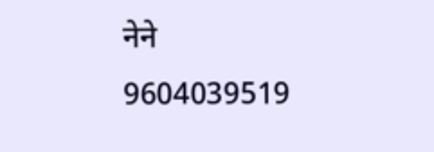नेने
9604039519